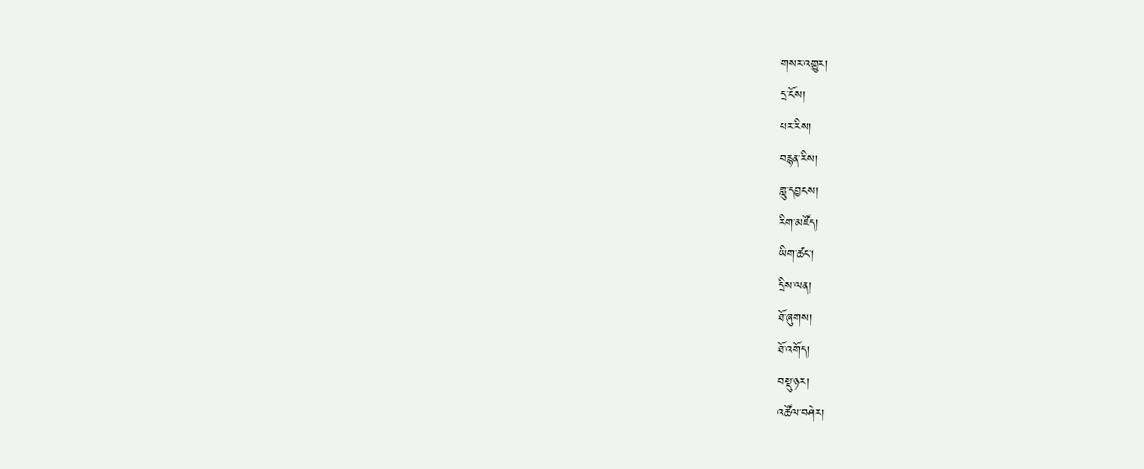གསར་འགྱུར།
དྲ་ངོས།
པར་རིས།
བརྙན་རིས།
གླུ་དབྱངས།
རིག་མཛོད།
ཡིག་ཚང་།
དྲིས་ལན།
ཐོ་ཞུགས།
ཐོ་འགོད།
བསྡུ་ཉར།
འཚོལ་བཤེར།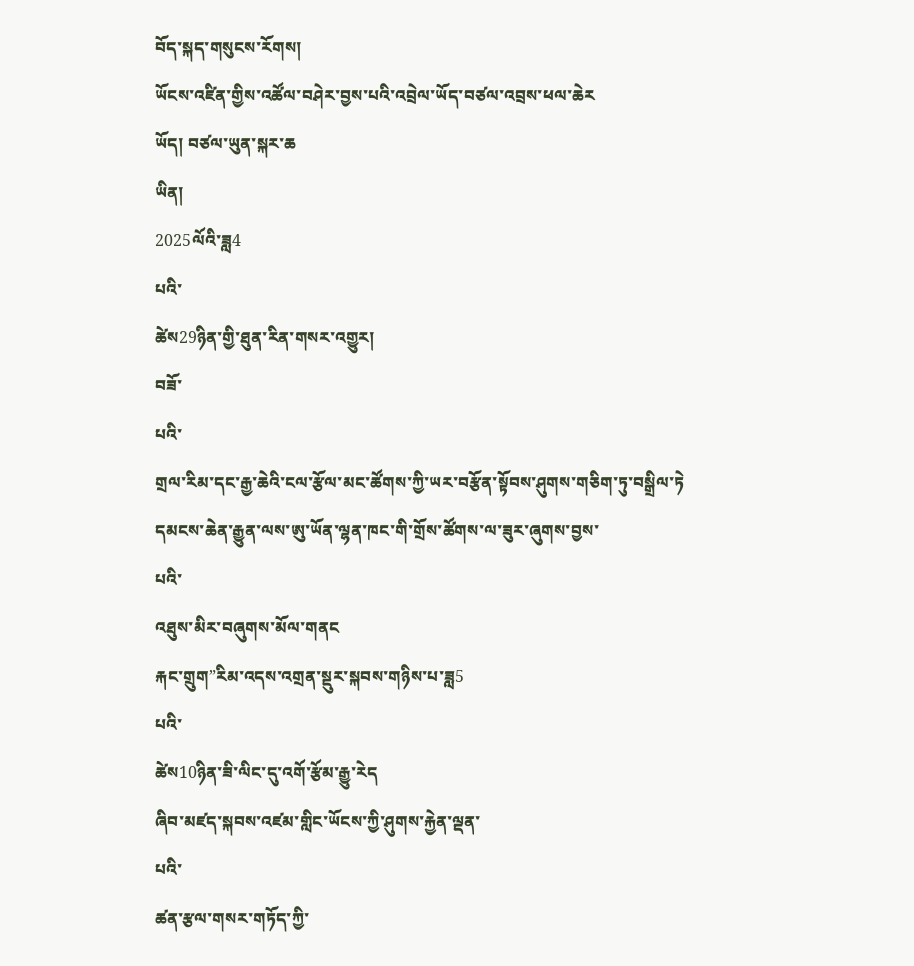བོད་སྐད་གསུངས་རོགས།
ཡོངས་འཛིན་གྱིས་འཚོལ་བཤེར་བྱས་པའི་འབྲེལ་ཡོད་བཙལ་འབྲས་ཕལ་ཆེར
ཡོད། བཙལ་ཡུན་སྐར་ཆ
ཡིན།
2025ལོའི་ཟླ4
པའི་
ཚེས29ཉིན་གྱི་ཐུན་རིན་གསར་འགྱུར།
བཟོ་
པའི་
གྲལ་རིམ་དང་རྒྱ་ཆེའི་ངལ་རྩོལ་མང་ཚོགས་ཀྱི་ཡར་བརྩོན་སྟོབས་ཤུགས་གཅིག་ཏུ་བསྒྲིལ་ཏེ
དམངས་ཆེན་རྒྱུན་ལས་ཨུ་ཡོན་ལྷན་ཁང་གི་གྲོས་ཚོགས་ལ་ཟུར་ཞུགས་བྱས་
པའི་
འཐུས་མིར་བཞུགས་མོལ་གནང
རྐང་གྲུག”རིམ་འདས་འགྲན་སྡུར་སྐབས་གཉིས་པ་ཟླ5
པའི་
ཚེས10ཉིན་ཟི་ལིང་དུ་འགོ་རྩོམ་རྒྱུ་རེད
ཞིབ་མཛད་སྐབས་འཛམ་གླིང་ཡོངས་ཀྱི་ཤུགས་རྐྱེན་ལྡན་
པའི་
ཚན་རྩལ་གསར་གཏོད་ཀྱི་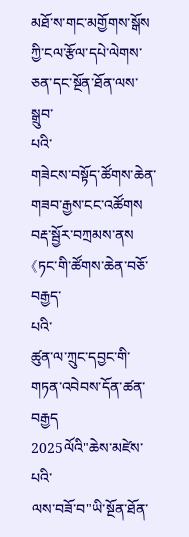མཐོ་ས་གང་མགྱོགས་སྒོས
ཀྱི་ངལ་རྩོལ་དཔེ་ལེགས་ཅན་དང་སྔོན་ཐོན་ལས་སྒྲུབ་
པའི་
གཟེངས་བསྟོད་ཚོགས་ཆེན་གཟབ་རྒྱས་ངང་འཚོགས
བརྡ་སྦྱོར་བཀྲམས་ནས《ཏང་གི་ཚོགས་ཆེན་བཅོ་བརྒྱད་
པའི་
ཚུན་ལ་ཀྲུང་དབྱང་གི་གཏན་འབེབས་དོན་ཚན་བརྒྱད
2025ལོའི"ཆེས་མཛེས་
པའི་
ལས་བཟོ་བ"ཡི་སྔོན་ཐོན་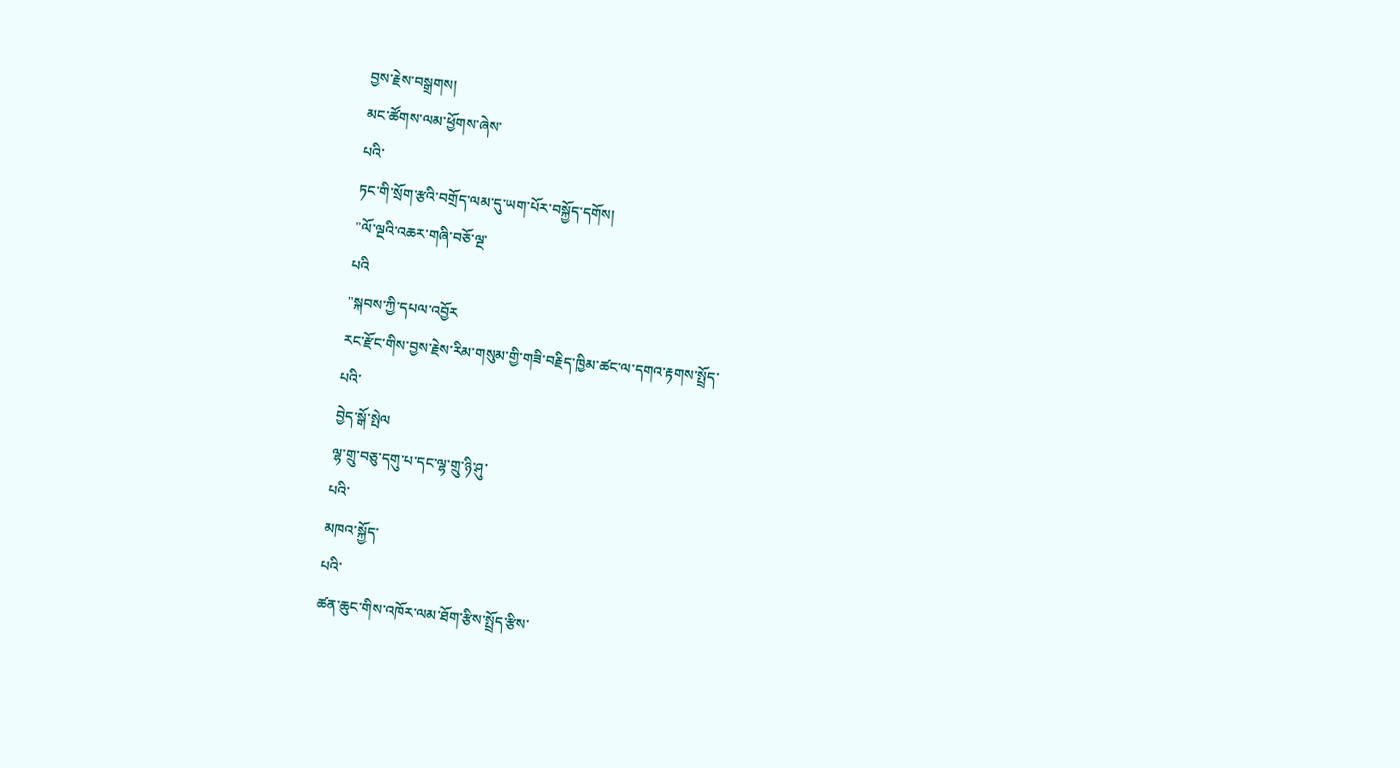བྱས་རྗེས་བསྒྲགས།
མང་ཚོགས་ལམ་ཕྱོགས་ཞེས་
པའི་
ཏང་གི་སྲོག་རྩའི་བགྲོད་ལམ་དུ་ཡག་པོར་བསྐྱོད་དགོས།
"ལོ་ལྔའི་འཆར་གཞི་བཅོ་ལྔ་
པའི
"སྐབས་ཀྱི་དཔལ་འབྱོར
རང་རྫོང་གིས་བྱས་རྗེས་རིམ་གསུམ་གྱི་གཟི་བརྗིད་ཁྱིམ་ཚང་ལ་དགའ་རྟགས་སྤྲོད་
པའི་
བྱེད་སྒོ་སྤེལ
ལྷ་གྲུ་བཅུ་དགུ་པ་དང་ལྷ་གྲུ་ཉི་ཤུ་
པའི་
མཁའ་སྐྱོད་
པའི་
ཚན་ཆུང་གིས་འཁོར་ལམ་ཐོག་རྩིས་སྤྲོད་རྩིས་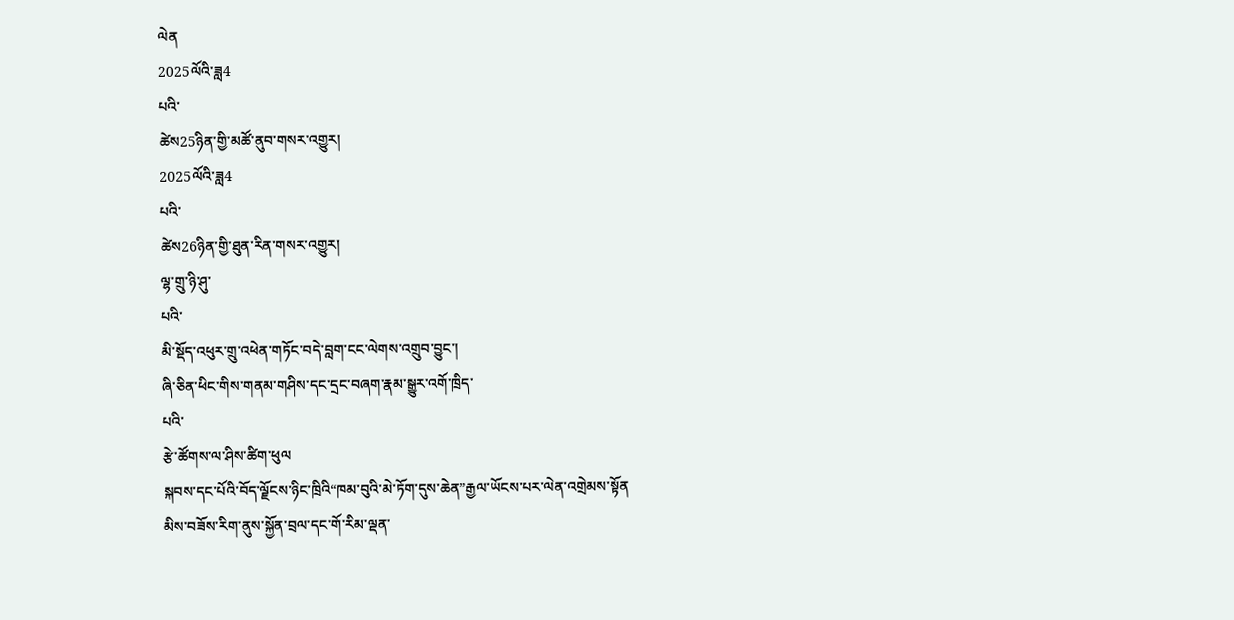ལེན
2025ལོའི་ཟླ4
པའི་
ཚེས25ཉིན་གྱི་མཚོ་ནུབ་གསར་འགྱུར།
2025ལོའི་ཟླ4
པའི་
ཚེས26ཉིན་གྱི་ཐུན་རིན་གསར་འགྱུར།
ལྷ་གྲུ་ཉི་ཤུ་
པའི་
མི་སྡོད་འཕུར་གྲུ་འཕེན་གཏོང་བདེ་བླག་ངང་ལེགས་འགྲུབ་བྱུང་།
ཞི་ཅིན་ཕིང་གིས་གནམ་གཤིས་དང་དྲང་བཞག་རྣམ་སྒྱུར་འགོ་ཁྲིད་
པའི་
རྩེ་ཚོགས་ལ་ཤིས་ཚིག་ཕུལ
སྐབས་དང་པོའི་བོད་ལྗོངས་ཉིང་ཁྲིའི“ཁམ་བུའི་མེ་ཏོག་དུས་ཆེན”རྒྱལ་ཡོངས་པར་ལེན་འགྲེམས་སྟོན
མིས་བཟོས་རིག་ནུས་སྐྱོན་བྲལ་དང་གོ་རིམ་ལྡན་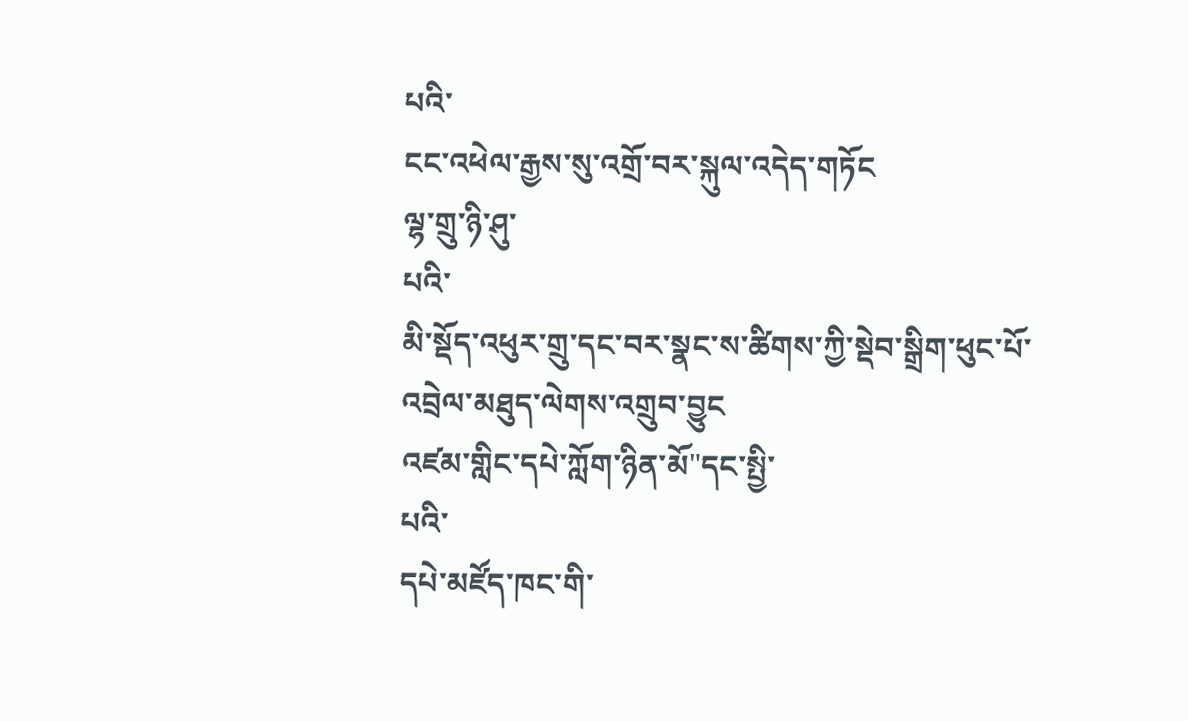པའི་
ངང་འཕེལ་རྒྱས་སུ་འགྲོ་བར་སྐུལ་འདེད་གཏོང
ལྷ་གྲུ་ཉི་ཤུ་
པའི་
མི་སྡོད་འཕུར་གྲུ་དང་བར་སྣང་ས་ཚིགས་ཀྱི་སྡེབ་སྒྲིག་ཕུང་པོ་འབྲེལ་མཐུད་ལེགས་འགྲུབ་བྱུང
འཛམ་གླིང་དཔེ་ཀློག་ཉིན་མོ"དང་སྤྱི་
པའི་
དཔེ་མཛོད་ཁང་གི་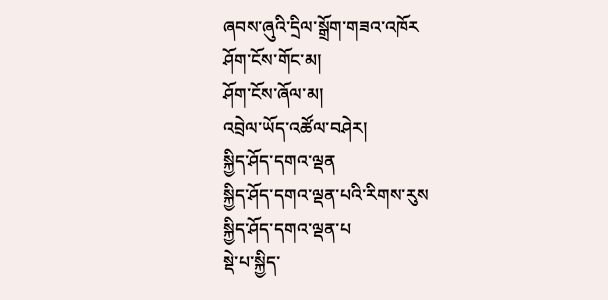ཞབས་ཞུའི་དྲིལ་སྒྲོག་གཟའ་འཁོར
ཤོག་ངོས་གོང་མ།
ཤོག་ངོས་ཞོལ་མ།
འབྲེལ་ཡོད་འཚོལ་བཤེར།
སྐྱིད་ཤོད་དགའ་ལྡན
སྐྱིད་ཤོད་དགའ་ལྡན་པའི་རིགས་རུས
སྐྱིད་ཤོད་དགའ་ལྡན་པ
སྡེ་པ་སྐྱིད་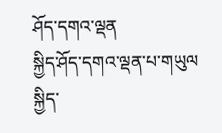ཤོད་དགའ་ལྡན
སྐྱིད་ཤོད་དགའ་ལྡན་པ་གཡུལ
སྐྱིད་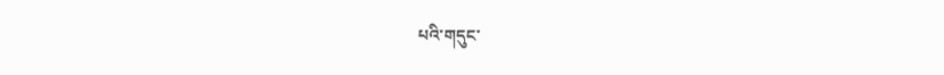པའི་གདུང་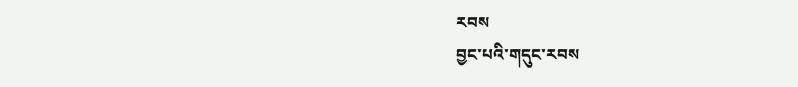རབས
བྱང་པའི་གདུང་རབས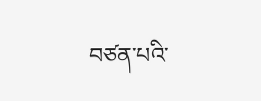བཙན་པའི་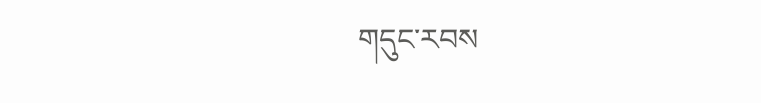གདུང་རབས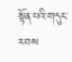སྟོན་པའི་གདུང་རབས